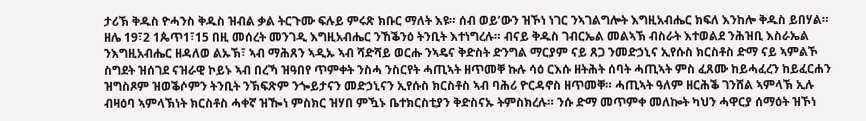ታሪኽ ቅዱስ ዮሓንስ ቅዱስ ዝብል ቃል ትርጉሙ ፍሉይ ምሩጽ ክቡር ማለት እዩ። ሰብ ወይ’ውን ዝኾነ ነገር ንኣገልግሎት እግዚአብሔር ክፍለ እንከሎ ቅዱስ ይበሃል። ዘሌ 19፣2 1ጴጥ1፣15 በዚ መሰረት መንገዲ እግዚአብሔር ንኸቕንዕ ትንቢት እተነግረሉ። ብናይ ቅዱስ ገብርኤል መልኣኽ ብስራት እተወልደ ንሕዝቢ እስራኤል ንእግዚአብሔር ዘዳለወ ልኡኽ፣ ኣብ ማሕጸን ኣዲኡ ኣብ ሻድሻይ ወርሑ ንኣዴና ቅድስት ድንግል ማርያም ናይ ጸጋ ንመድኃኒና ኢየሱስ ክርስቶስ ድማ ናይ ኣምልኾ ስግደት ዝሰገደ ናዝራዊ ኮይኑ ኣብ በረኻ ዝዓበየ ጥምቀት ንስሓ ንስርየት ሓጢኣት ዘጥመቐ ኩሉ ሳዕ ርእሱ ዘትሕት ሰባት ሓጢኣት ምስ ፈጸሙ ከይሓፈረን ከይፈርሐን ዝግስጾም ዝወቕሶምን ትንቢት ንኽፍጽም ንጐይታናን መድኃኒናን ኢየሱስ ክርስቶስ ኣብ ባሕሪ ዮርዳኖስ ዘጥመቐ። ሓጢኣት ዓለም ዘርሕቕ ገንሸል ኣምላኽ ኢሉ ብዛዕባ ኣምላኽነት ክርስቶስ ሓቀኛ ዝዀነ ምስክር ዝሃበ ምዃኑ ቤተክርስቲያን ቅድስናኡ ትምስክረሉ። ንሱ ድማ መጥምቀ መለኰት ካህን ሓዋርያ ሰማዕት ዝኾነ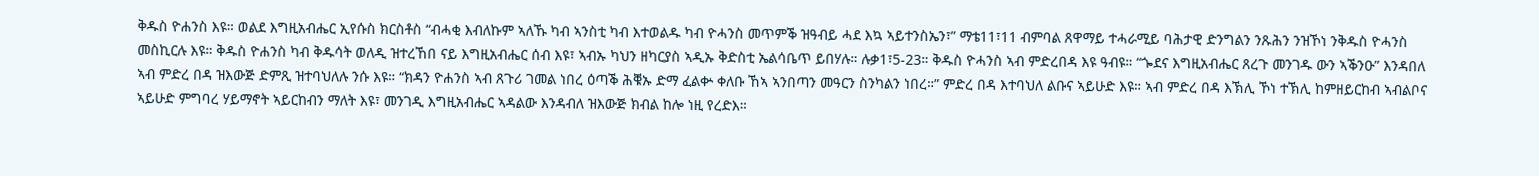ቅዱስ ዮሐንስ እዩ። ወልደ እግዚአብሔር ኢየሱስ ክርስቶስ “ብሓቂ እብለኩም ኣለኹ ካብ ኣንስቲ ካብ እተወልዱ ካብ ዮሓንስ መጥምቕ ዝዓብይ ሓደ እኳ ኣይተንስኤን፣” ማቴ11፣11 ብምባል ጸዋማይ ተሓራሚይ ባሕታዊ ድንግልን ንጹሕን ንዝኾነ ንቅዱስ ዮሓንስ መስኪርሉ እዩ። ቅዱስ ዮሐንስ ካብ ቅዱሳት ወለዲ ዝተረኸበ ናይ እግዚአብሔር ሰብ እዩ፣ ኣብኡ ካህን ዘካርያስ ኣዲኡ ቅድስቲ ኤልሳቤጥ ይበሃሉ። ሉቃ1፣5-23። ቅዱስ ዮሓንስ ኣብ ምድረበዳ እዩ ዓብዩ። “ጐደና እግዚአብሔር ጸረጉ መንገዱ ውን ኣቕንዑ” እንዳበለ ኣብ ምድረ በዳ ዝእውጅ ድምጺ ዝተባህለሉ ንሱ እዩ። “ክዳን ዮሐንስ ኣብ ጸጉሪ ገመል ነበረ ዕጣቕ ሕቑኡ ድማ ፈልቍ ቀለቡ ኸኣ ኣንበጣን መዓርን ስንካልን ነበረ።” ምድረ በዳ እተባህለ ልቡና ኣይሁድ እዩ። ኣብ ምድረ በዳ እኽሊ ኾነ ተኽሊ ከምዘይርከብ ኣብልቦና ኣይሁድ ምግባረ ሃይማኖት ኣይርከብን ማለት እዩ፣ መንገዲ እግዚአብሔር ኣዳልው እንዳብለ ዝእውጅ ክብል ከሎ ነዚ የረድእ።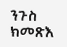ንጉስ ክመጽእ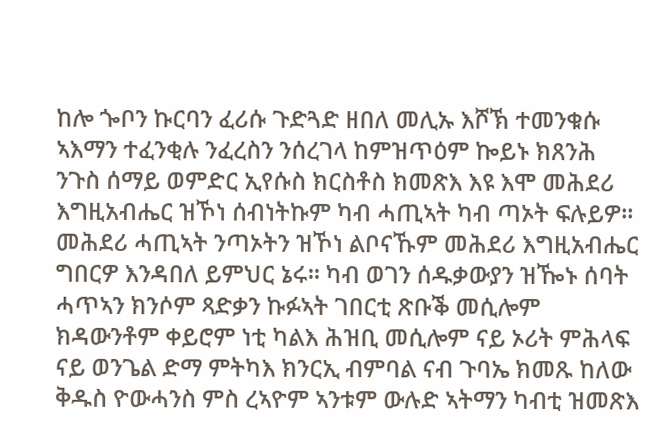ከሎ ጐቦን ኩርባን ፈሪሱ ጉድጓድ ዘበለ መሊኡ እሾኽ ተመንቁሱ ኣእማን ተፈንቂሉ ንፈረስን ንሰረገላ ከምዝጥዕም ኰይኑ ክጸንሕ ንጉስ ሰማይ ወምድር ኢየሱስ ክርስቶስ ክመጽእ እዩ እሞ መሕደሪ እግዚአብሔር ዝኾነ ሰብነትኩም ካብ ሓጢኣት ካብ ጣኦት ፍሉይዎ። መሕደሪ ሓጢኣት ንጣኦትን ዝኾነ ልቦናኹም መሕደሪ እግዚአብሔር ግበርዎ እንዳበለ ይምህር ኔሩ። ካብ ወገን ሰዱቃውያን ዝዀኑ ሰባት ሓጥኣን ክንሶም ጻድቃን ኩፉኣት ገበርቲ ጽቡቕ መሲሎም ክዳውንቶም ቀይሮም ነቲ ካልእ ሕዝቢ መሲሎም ናይ ኦሪት ምሕላፍ ናይ ወንጌል ድማ ምትካእ ክንርኢ ብምባል ናብ ጉባኤ ክመጹ ከለው ቅዱስ ዮውሓንስ ምስ ረኣዮም ኣንቱም ውሉድ ኣትማን ካብቲ ዝመጽእ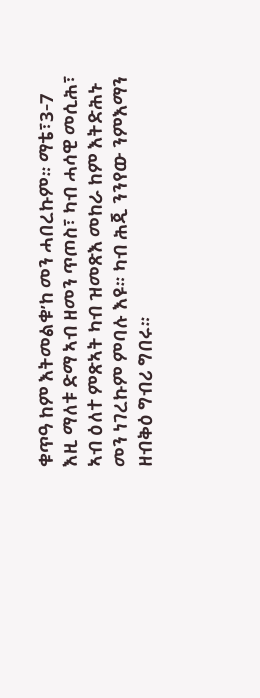ቁጥዓ ከም እትመልቁ’ከ መን ሓበረኩም። ማቴ፣3-7 እዚ ማለቱ ድማ ኣብ ዘመን ጥጦስ፣ ካብ ሓሳዊ መሲሕ፣ ኣብ ዕለተ ምጽኣት ካብ ዝመጽእ መከራ ከም እትድሕኑ መን ነገረኩም ምባሉ እዩ። ካብ ሕጂ ንንየው ንምእማን ዘብቅዕ ግብሪ ግበሩ።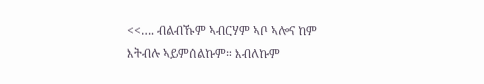<<…. ብልብኹም ኣብርሃም ኣቦ ኣሎና ከም እትብሉ ኣይምሰልኩም። እብለኩም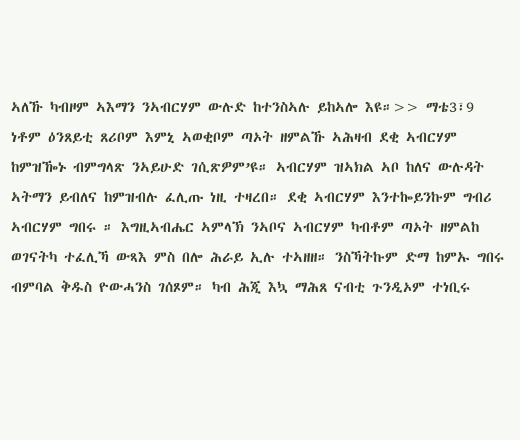ኣለኹ ካብዞም ኣእማን ንኣብርሃም ውሉድ ከተንስኣሉ ይከኣሎ እዩ።>> ማቴ3፣9 ነቶም ዕንጸይቲ ጸሪቦም እምኒ ኣወቂቦም ጣኦት ዘምልኹ ኣሕዛብ ደቂ ኣብርሃም ከምዝዀኑ ብምግላጽ ንኣይሁድ ገሲጽዎም’ዩ። ኣብርሃም ዝኣክል ኣቦ ከለና ውሉዳት ኣትማን ይብለና ከምዝብሉ ፈሊጡ ነዚ ተዛረበ። ደቂ ኣብርሃም እንተኰይንኩም ግብሪ ኣብርሃም ግበሩ ። እግዚኣብሔር ኣምላኽ ንኣቦና ኣብርሃም ካብቶም ጣኦት ዘምልከ ወገናትካ ተፈሊኻ ውጻእ ምስ በሎ ሕራይ ኢሉ ተኣዘዘ። ንስኻትኩም ድማ ከምኡ ግበሩ ብምባል ቅዱስ ዮውሓንስ ገሰጾም። ካብ ሕጂ እኳ ማሕጸ ናብቲ ጉንዲኦም ተነቢሩ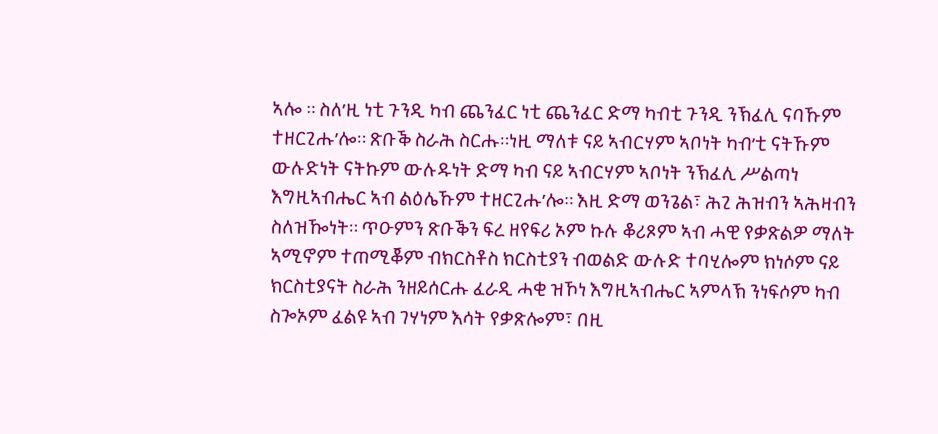ኣሎ ። ስለ’ዚ ነቲ ጉንዲ ካብ ጨንፈር ነቲ ጨንፈር ድማ ካብቲ ጉንዲ ንኽፈሊ ናባኹም ተዘርጊሑ’ሎ። ጽቡቕ ስራሕ ስርሑ።ነዚ ማለቱ ናይ ኣብርሃም ኣቦነት ካብ’ቲ ናትኹም ውሉድነት ናትኩም ውሉዱነት ድማ ካብ ናይ ኣብርሃም ኣቦነት ንኽፈሊ ሥልጣነ እግዚኣብሔር ኣብ ልዕሌኹም ተዘርጊሑ’ሎ። እዚ ድማ ወንጌል፣ ሕጊ ሕዝብን ኣሕዛብን ስለዝዀነት። ጥዑምን ጽቡቕን ፍረ ዘየፍሪ ኦም ኩሉ ቆሪጾም ኣብ ሓዊ የቃጽልዎ ማለት ኣሚኖም ተጠሚቖም ብክርስቶስ ክርስቲያን ብወልድ ውሉድ ተባሂሎም ክነሶም ናይ ክርስቲያናት ስራሕ ንዘይሰርሑ ፈራዲ ሓቂ ዝኾነ እግዚኣብሔር ኣምላኽ ንነፍሶም ካብ ስጐኦም ፈልዩ ኣብ ገሃነም እሳት የቃጽሎም፣ በዚ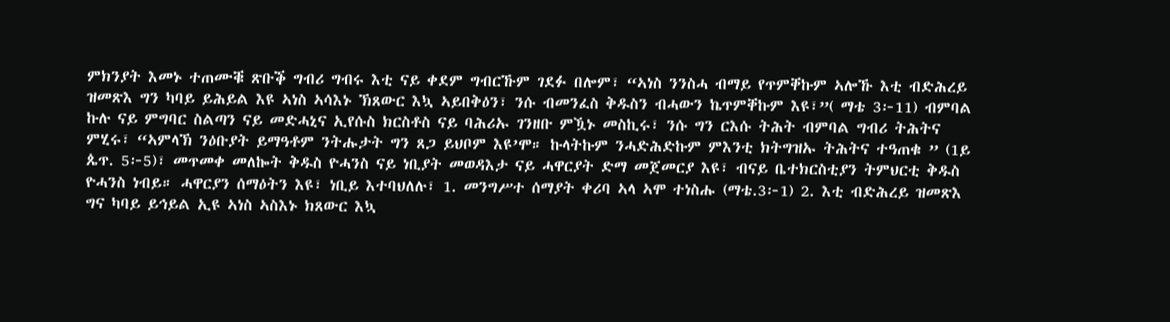ምክንያት እመኑ ተጠሙቑ ጽቡቕ ግብሪ ግብሩ እቲ ናይ ቀደም ግብርኹም ገደፉ በሎም፣ “ኣነስ ንንስሓ ብማይ የጥምቐኩም ኣሎኹ እቲ ብድሕረይ ዝመጽእ ግን ካባይ ይሕይል እዩ ኣነስ ኣሳእኑ ኽጸውር እኳ ኣይበቅዕን፣ ንሱ ብመንፈስ ቅዱስን ብሓውን ኬጥምቐኩም እዩ፣”( ማቴ 3፦11) ብምባል ኩሉ ናይ ምግባር ስልጣን ናይ መድሓኒና ኢየሱስ ክርስቶስ ናይ ባሕሪኡ ገንዘቡ ምዃኑ መስኪሩ፣ ንሱ ግን ርእሱ ትሕት ብምባል ግብሪ ትሕትና ምሂሩ፣ “ኣምላኽ ንዕቡያት ይማዓቶም ንትሑታት ግን ጸጋ ይህቦም እዩ’ሞ። ኩላትኩም ንሓድሕድኩም ምእንቲ ክትግዝኡ ትሕትና ተዓጠቁ ” (1ይ ጴጥ. 5፦5)፣ መጥመቀ መለኰት ቅዱስ ዮሓንስ ናይ ነቢያት መወዳእታ ናይ ሓዋርያት ድማ መጀመርያ እዩ፣ ብናይ ቤተክርስቲያን ትምህርቲ ቅዱስ ዮሓንስ ነብይ። ሓዋርያን ሰማዕትን እዩ፣ ነቢይ እተባህለሉ፣ 1. መንግሥተ ሰማያት ቀሪባ ኣላ ኣሞ ተነስሑ (ማቴ.3፦1) 2. እቲ ብድሕረይ ዝመጽእ ግና ካባይ ይኅይል ኢዩ ኣነስ ኣስእኑ ክጸውር እኳ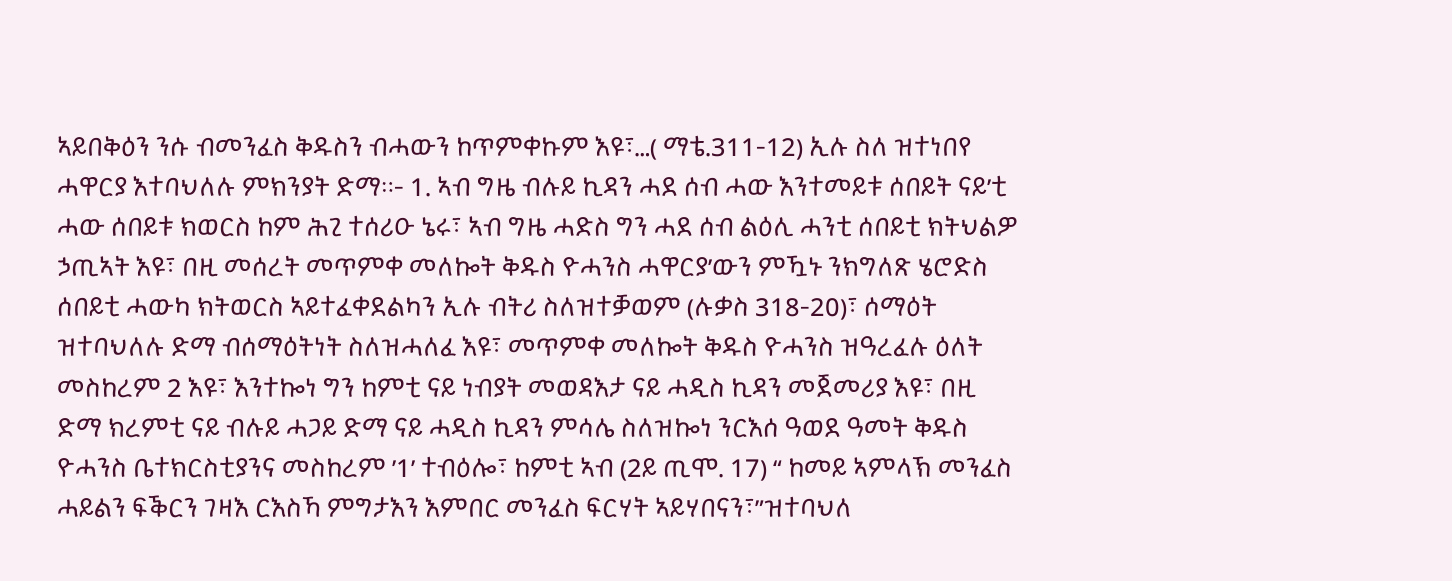ኣይበቅዕን ንሱ ብመንፈስ ቅዱስን ብሓውን ከጥምቀኩም እዩ፣…( ማቴ.311-12) ኢሉ ስለ ዝተነበየ ሓዋርያ እተባህለሉ ምክንያት ድማ።- 1. ኣብ ግዜ ብሉይ ኪዳን ሓደ ሰብ ሓው እንተመይቱ ሰበይት ናይ’ቲ ሓው ሰበይቱ ክወርስ ከም ሕጊ ተሰሪዑ ኔሩ፣ ኣብ ግዜ ሓድስ ግን ሓደ ሰብ ልዕሊ ሓንቲ ሰበይቲ ክትህልዎ ኃጢኣት እዩ፣ በዚ መሰረት መጥምቀ መለኰት ቅዱስ ዮሓንስ ሓዋርያ’ውን ምዃኑ ንክግለጽ ሄሮድስ ሰበይቲ ሓውካ ክትወርስ ኣይተፈቀደልካን ኢሉ ብትሪ ስለዝተቓወም (ሉቃስ 318-20)፣ ሰማዕት ዝተባህለሉ ድማ ብሰማዕትነት ስለዝሓለፈ እዩ፣ መጥምቀ መለኰት ቅዱስ ዮሓንስ ዝዓረፈሉ ዕለት መስከረም 2 እዩ፣ እንተኰነ ግን ከምቲ ናይ ነብያት መወዳእታ ናይ ሓዲስ ኪዳን መጀመሪያ እዩ፣ በዚ ድማ ክረምቲ ናይ ብሉይ ሓጋይ ድማ ናይ ሓዲስ ኪዳን ምሳሌ ስለዝኰነ ንርእሰ ዓወደ ዓመት ቅዱስ ዮሓንስ ቤተክርስቲያንና መስከረም ’1’ ተብዕሎ፣ ከምቲ ኣብ (2ይ ጢሞ. 17) “ ከመይ ኣምላኽ መንፈስ ሓይልን ፍቕርን ገዛእ ርእስኻ ምግታእን እምበር መንፈስ ፍርሃት ኣይሃበናን፣”ዝተባህለ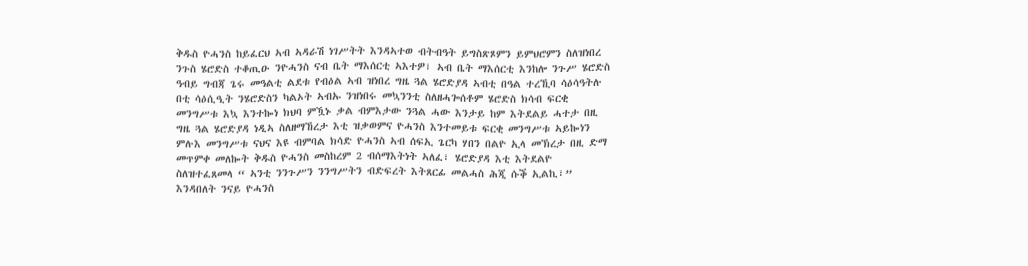ቅዱስ ዮሓንስ ከይፈርህ ኣብ ኣዳራሽ ነገሥትት እንዳኣተወ ብትብዓት ይግስጽጾምን ይምህሮምን ስለዝነበረ ንጉስ ሄሮድስ ተቆጢዑ ንዮሓንስ ናብ ቤት ማእሰርቲ ኣእተዎ፣ ኣብ ቤት ማእሰርቲ እንከሎ ንጉሥ ሄሮድስ ዓብይ ግብጃ ጌሩ መዓልቲ ልደቱ የብዕል ኣብ ዝነበረ ግዜ ጓል ሄሮድያዳ ኣብቲ በዓል ተረኺባ ሳዕሳዓትሉ በቲ ሳዕሲዒት ንሄሮድስን ካልኦት ኣብኡ ንዝነበሩ መኳንንቲ ስለዘሓጐሰቶም ሄሮድስ ክሳብ ፍርቂ መንግሥቱ እኳ እንተኰነ ክህባ ምዃኑ ቃል ብምእታው ንጓል ሓው እንታይ ከም እትደልይ ሓተታ በዚ ግዜ ጓል ሄሮድያዳ ነዲኣ ስለዘማኸረታ እቲ ዝቃወምና ዮሓንስ እንተመይቱ ፍርቂ መንግሥቱ ኣይኰነን ምሉእ መንግሥቱ ናህና እዩ ብምባል ክሳድ ዮሓንስ ኣብ ሰፍኢ ጌርካ ሃበን በልዮ ኢላ መኽረታ በዚ ድማ መጥምቀ መለኰት ቅዱስ ዮሓንስ መስከረም 2 ብሰማእትነት ኣለፈ፣ ሄሮድያዳ እቲ እትደልዮ ስለዝተፈጸመላ “ ኣንቲ ንንጉሥን ንንግሥትን ብድፍረት እትጸርፊ መልሓስ ሕጂ ሱቕ ኢልኪ፣” እንዳበለት ንናይ ዮሓንስ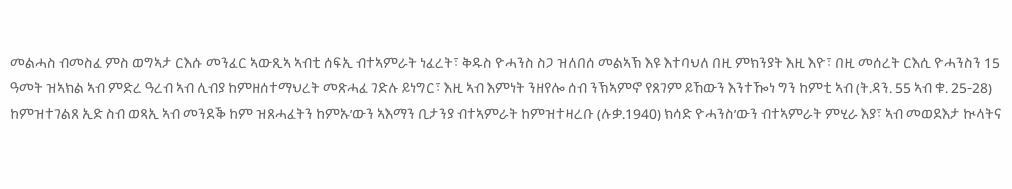መልሓስ ብመስፈ ምስ ወግኣታ ርእሱ መንፈር ኣውጺኣ ኣብቲ ሰፍኢ ብተኣምራት ነፈረት፣ ቅዱስ ዮሓንስ ስጋ ዝለበሰ መልኣኽ እዩ እተባህለ በዚ ምክንያት እዚ እዮ፣ በዚ መሰረት ርእሲ ዮሓንስን 15 ዓመት ዝኣክል ኣብ ምድረ ዓረብ ኣብ ሊብያ ከምዘሰተማህረት መጽሓፈ ገድሉ ይነግር፣ እዚ ኣብ እምነት ንዘየሎ ሰብ ንኽኣምኖ የጸገም ይኸውን እንተዀነ ግን ከምቲ ኣብ (ት.ዳን. 55 ኣብ ቁ. 25-28) ከምዝተገልጸ ኢድ ስብ ወጻኢ ኣብ መንደቕ ከም ዝጸሓፈትን ከምኡ’ውን ኣእማን ቢታንያ ብተኣምራት ከምዝተዛረቡ (ሉቃ.1940) ክሳድ ዮሓንስ’ውን ብተኣምራት ምሂራ እያ፣ ኣብ መወደእታ ኲላትና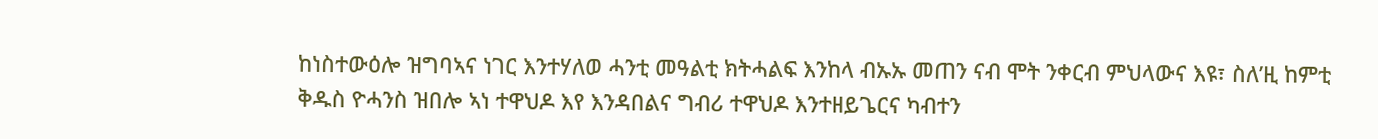ከነስተውዕሎ ዝግባኣና ነገር እንተሃለወ ሓንቲ መዓልቲ ክትሓልፍ እንከላ ብኡኡ መጠን ናብ ሞት ንቀርብ ምህላውና እዩ፣ ስለ’ዚ ከምቲ ቅዱስ ዮሓንስ ዝበሎ ኣነ ተዋህዶ እየ እንዳበልና ግብሪ ተዋህዶ እንተዘይጌርና ካብተን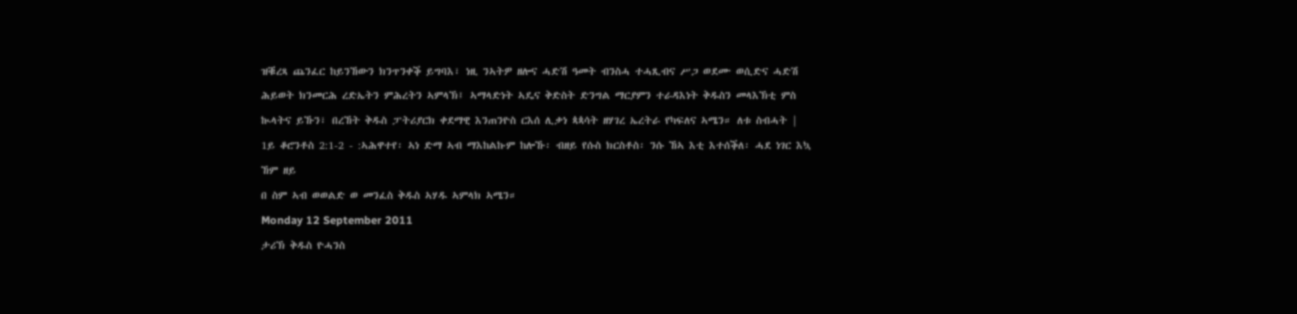ዝቑረጻ ጨንፈር ከይንኸውን ክንጥንቀቕ ይግባእ፣ ነዚ ንኣትዎ ዘሎና ሓድሽ ዓመት ብንስሓ ተሓጺብና ሥጋ ወደሙ ወሲድና ሓድሽ ሕይወት ክንመርሕ ረድኤትን ምሕረትን ኣምላኽ፤ ኣማላድነት ኣዴና ቅድስት ድንግል ማርያምን ተራዳእነት ቅዱስን መላእኽቲ ምስ ኲላትና ይኹን፣ በረኸት ቅዱስ ፓትሪያርክ ቀደማዊ እንጠንዮስ ርእሰ ሊቃነ ጳጳሳት ዘሃገረ ኤረትራ የካፍለና ኣሜን። ለቱ ስብሓት |
1ይ ቆሮንቶስ 2:1-2 - :ኣሕዋተየ፡ ኣነ ድማ ኣብ ማእከልኩም ከሎኹ፡ ብዘይ የሱስ ክርስቶስ፡ ንሱ ኸኣ እቲ እተሰቕለ፡ ሓደ ነገር እኳ ኸም ዘይ
በ ስም ኣብ ወወልድ ወ መንፈስ ቅዱስ ኣሃዱ ኣምላክ ኣሜን።
Monday 12 September 2011
ታሪኽ ቅዱስ ዮሓንስ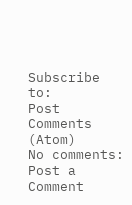Subscribe to:
Post Comments (Atom)
No comments:
Post a Comment